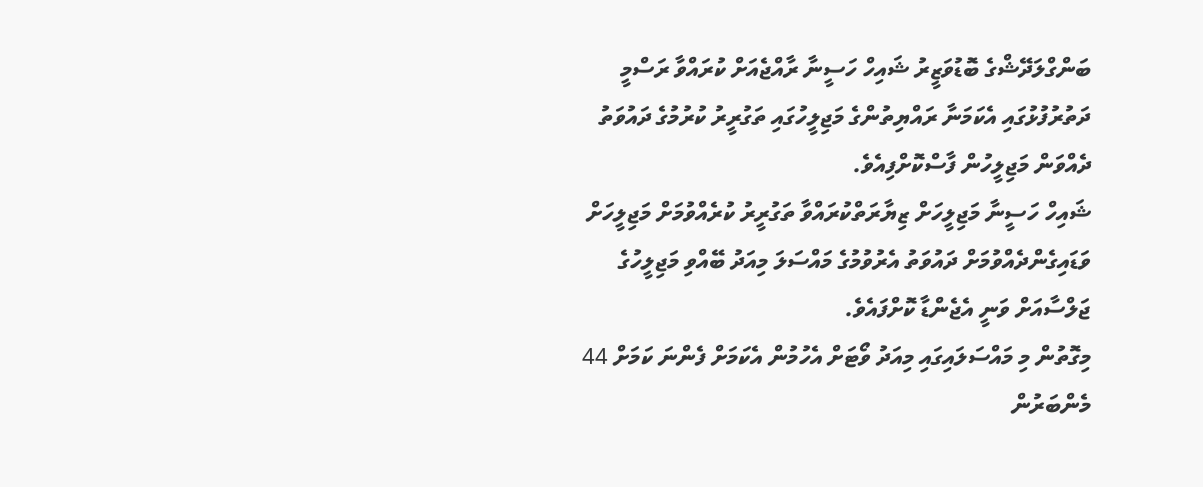ބަންގްލަދޭޝްގެ ބޮޑުވަޒީރު ޝައިހް ހަސީނާ ރާއްޖެއަށް ކުރައްވާ ރަސްމީ ދަތުރުފުޅުގައި އެކަމަނާ ރައްޔިތުންގެ މަޖިލީހުގައި ތަގުރީރު ކުރުމުގެ ދައުވަތު ދެއްވަން މަޖިލީހުން ފާސްކޮށްފިއެވެ.
ޝައިހް ހަސީނާ މަޖިލީހަށް ޒިޔާރަތްކުރައްވާ ތަގުރީރު ކުރެއްވުމަށް މަޖިލީހަށް ވަޑައިގެންދެއްވުމަށް ދައުވަތު އެރުވުމުގެ މައްސަލަ މިއަދު ބޭއްވި މަޖިލީހުގެ ޖަލްސާއަށް ވަނީ އެޖެންޑާ ކޮށްފައެވެ.
މިގޮތުން މި މައްސަލައިގައި މިއަދު ވޯޓަށް އެހުމުން އެކަމަށް ފެންނަ ކަމަށް 44 މެންބަރުން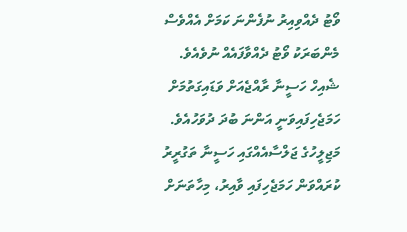ވޯޓު ދެއްވިއިރު ނުފެންނަ ކަމަށް އެއްވެސް މެންބަރަކު ވޯޓު ދެއްވާފައެއް ނުވެއެވެ.
ޝެއިހް ހަސީނާ ރާއްޖެއަށް ވަޑައިގަތުމަށް ހަމަޖެހިފައިވަނީ އަންނަ ބުދަ ދުވަހުއެވެ.
މަޖިލީހުގެ ޖަލްސާއެއްގައި ހަސީނާ ތަގުރީރު ކުރައްވަން ހަމަޖެހިފައި ވާއިރު، މިހާތަނަށް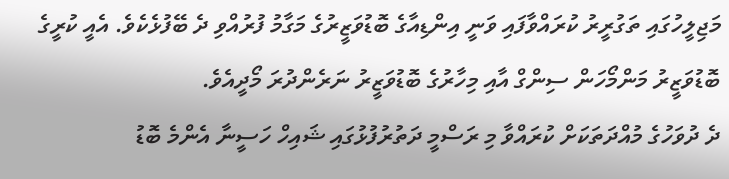މަޖިލީހުގައި ތަގުރީރު ކުރައްވާފައި ވަނީ އިންޑިއާގެ ބޮޑުވަޒީރުގެ މަގާމު ފުރުއްވި ދެ ބޭފުޅެކެވެ. އެއީ ކުރީގެ ބޮޑުވަޒީރު މަންމޯހަން ސިންގް އާއި މިހާރުގެ ބޮޑުވަޒީރު ނަރެންދުރަ މޯދީއެވެ.
ދެ ދުވަހުގެ މުއްދަތަކަށް ކުރައްވާ މި ރަސްމީ ދަތުރުފުޅުގައި ޝައިހް ހަސީނާ އެންމެ ބޮޑު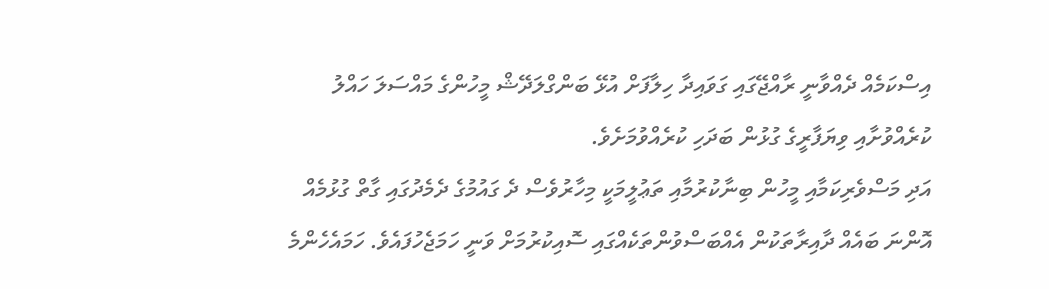އިސްކަމެއް ދެއްވާނީ ރާއްޖޭގައި ގަވައިދާ ހިލާފަށް އުޅޭ ބަންގްލަދޭޝް މީހުންގެ މައްސަލަ ހައްލު ކުރެއްވުށާއި ވިޔަފާރީގެ ގުޅުން ބަދަހި ކުރެއްވުމަށެވެ.
އަދި މަސްވެރިކަމާއި މީހުން ބިނާކުރުމާއި ތަޢުލީމަކީ މިހާރުވެސް ދެ ގައުމުގެ ދެމެދުގައި ގާތް ގުޅުމެއް އޮންނަ ބައެއް ދާއިރާތަކުން އެއްބަސްވުންތަކެއްގައި ސޮއިކުރުމަށް ވަނީ ހަމަޖެހުފައެވެ. ހަމައެހެންމެ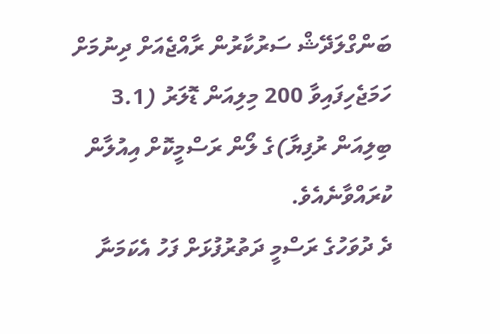ބަންގްލަދޭޝް ސަރުކާރުން ރާއްޖެއަށް ދިނުމަށް ހަމަޖެހިފައިވާ 200 މިލިއަން ޑޮލަރު (3.1 ބިލިއަން ރުފިޔާ)ގެ ލޯން ރަސްމީކޮށް އިއުލާން ކުރައްވާނެއެވެ.
ދެ ދުވަހުގެ ރަސްމީ ދަތުރުފުޅަށް ފަހު އެކަމަނާ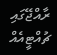ރާއްޖޭގައި ޗުއްޓީއެއް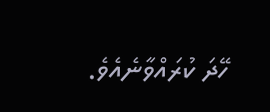ހޭދަ ކުރައްވާނެއެވެ.